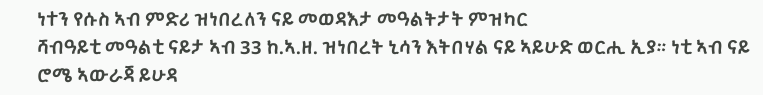ነተን የሱስ ኣብ ምድሪ ዝነበረለን ናይ መወዳእታ መዓልትታት ምዝካር
ሻብዓይቲ መዓልቲ ናይታ ኣብ 33 ከ.ኣ.ዘ. ዝነበረት ኒሳን እትበሃል ናይ ኣይሁድ ወርሒ ኢያ። ነቲ ኣብ ናይ ሮሜ ኣውራጃ ይሁዳ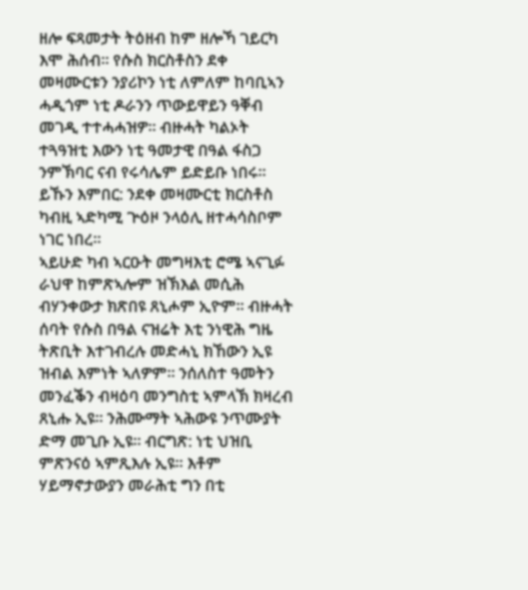ዘሎ ፍጻመታት ትዕዘብ ከም ዘሎኻ ገይርካ እሞ ሕሰብ። የሱስ ክርስቶስን ደቀ መዛሙርቱን ንያሪኮን ነቲ ለምለም ከባቢኣን ሓዲጎም ነቲ ዶራንን ጥውይዋይን ዓቐብ መገዲ ተተሓሓዝዎ። ብዙሓት ካልኦት ተጓዓዝቲ እውን ነቲ ዓመታዊ በዓል ፋስጋ ንምኽባር ናብ የሩሳሌም ይድይቡ ነበሩ። ይኹን እምበር: ንደቀ መዛሙርቲ ክርስቶስ ካብዚ ኣድካሚ ጕዕዞ ንላዕሊ ዘተሓሳስቦም ነገር ነበረ።
ኣይሁድ ካብ ኣርዑት መግዛእቲ ሮሜ ኣናጊፉ ራህዋ ከምጽኣሎም ዝኽእል መሲሕ ብሃንቀውታ ክጽበዩ ጸኒሖም ኢዮም። ብዙሓት ሰባት የሱስ በዓል ናዝሬት እቲ ንነዊሕ ግዜ ትጽቢት እተገብረሉ መድሓኒ ክኸውን ኢዩ ዝብል እምነት ኣለዎም። ንሰለስተ ዓመትን መንፈቕን ብዛዕባ መንግስቲ ኣምላኽ ክዛረብ ጸኒሑ ኢዩ። ንሕሙማት ኣሕውዩ ንጥሙያት ድማ መጊቡ ኢዩ። ብርግጽ: ነቲ ህዝቢ ምጽንናዕ ኣምጺእሉ ኢዩ። እቶም ሃይማኖታውያን መራሕቲ ግን በቲ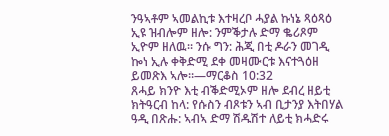ንዓኣቶም ኣመልኪቱ እተዛረቦ ሓያል ኩነኔ ጻዕጻዕ ኢዩ ዝብሎም ዘሎ: ንምቕታሉ ድማ ቈሪጾም ኢዮም ዘለዉ። ንሱ ግን: ሕጂ በቲ ዶራን መገዲ ኰነ ኢሉ ቀቅድሚ ደቀ መዛሙርቱ እናተጓዕዘ ይመጽእ ኣሎ።—ማርቆስ 10:32
ጸሓይ ክንዮ እቲ ብቕድሚኦም ዘሎ ደብረ ዘይቲ ክትዓርብ ከላ: የሱስን ብጾቱን ኣብ ቢታንያ እትበሃል ዓዲ በጽሑ: ኣብኣ ድማ ሽዱሽተ ለይቲ ክሓድሩ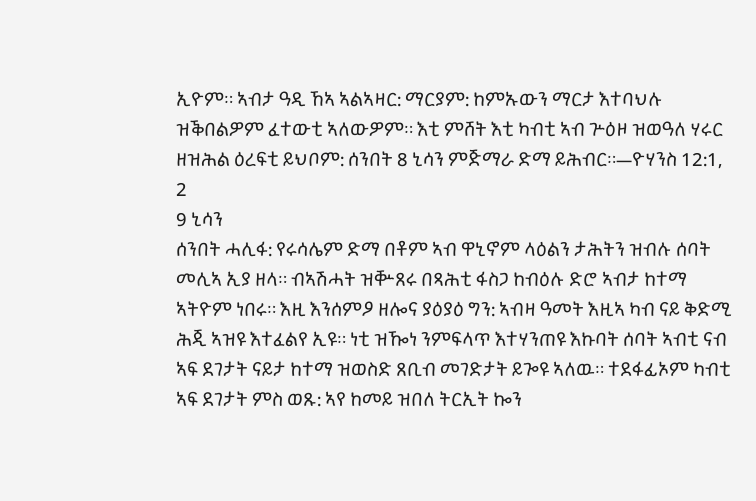ኢዮም። ኣብታ ዓዲ ኸኣ ኣልኣዛር: ማርያም: ከምኡውን ማርታ እተባህሉ ዝቕበልዎም ፈተውቲ ኣለውዎም። እቲ ምሸት እቲ ካብቲ ኣብ ጕዕዞ ዝወዓለ ሃሩር ዘዝሕል ዕረፍቲ ይህቦም: ሰንበት 8 ኒሳን ምጅማራ ድማ ይሕብር።—ዮሃንስ 12:1, 2
9 ኒሳን
ሰንበት ሓሊፋ: የሩሳሌም ድማ በቶም ኣብ ዋኒኖም ላዕልን ታሕትን ዝብሉ ሰባት መሊኣ ኢያ ዘላ። ብኣሽሓት ዝቝጸሩ በጻሕቲ ፋስጋ ከብዕሉ ድሮ ኣብታ ከተማ ኣትዮም ነበሩ። እዚ እንሰምዖ ዘሎና ያዕያዕ ግን: ኣብዛ ዓመት እዚኣ ካብ ናይ ቅድሚ ሕጂ ኣዝዩ እተፈልየ ኢዩ። ነቲ ዝዀነ ንምፍላጥ እተሃንጠዩ እኩባት ሰባት ኣብቲ ናብ ኣፍ ደገታት ናይታ ከተማ ዝወስድ ጸቢብ መገድታት ይጐዩ ኣለዉ። ተደፋፊኦም ካብቲ ኣፍ ደገታት ምስ ወጹ: ኣየ ከመይ ዝበለ ትርኢት ኰን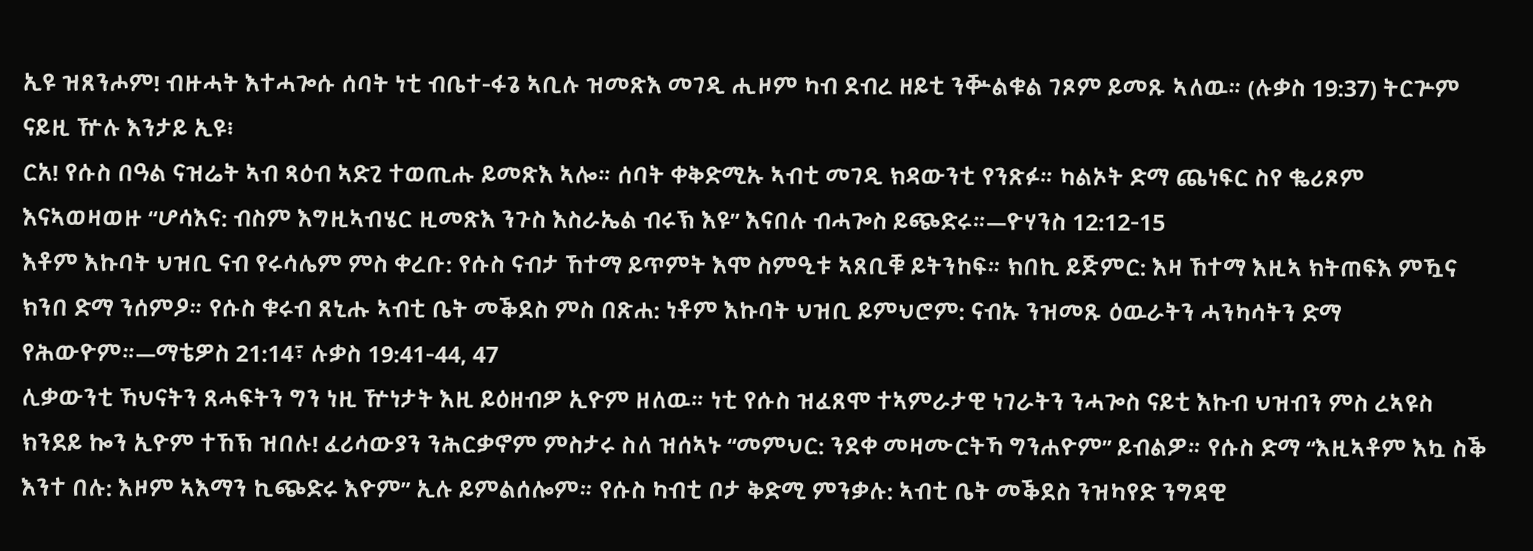ኢዩ ዝጸንሖም! ብዙሓት እተሓጐሱ ሰባት ነቲ ብቤተ-ፋጌ ኣቢሉ ዝመጽእ መገዲ ሒዞም ካብ ደብረ ዘይቲ ንቝልቁል ገጾም ይመጹ ኣለዉ። (ሉቃስ 19:37) ትርጕም ናይዚ ዅሉ እንታይ ኢዩ፧
ርአ! የሱስ በዓል ናዝሬት ኣብ ጻዕብ ኣድጊ ተወጢሑ ይመጽእ ኣሎ። ሰባት ቀቅድሚኡ ኣብቲ መገዲ ክዳውንቲ የንጽፉ። ካልኦት ድማ ጨነፍር ስየ ቈሪጾም እናኣወዛወዙ “ሆሳእና: ብስም እግዚኣብሄር ዚመጽእ ንጉስ እስራኤል ብሩኽ እዩ” እናበሉ ብሓጐስ ይጭድሩ።—ዮሃንስ 12:12-15
እቶም እኩባት ህዝቢ ናብ የሩሳሌም ምስ ቀረቡ: የሱስ ናብታ ኸተማ ይጥምት እሞ ስምዒቱ ኣጸቢቑ ይትንከፍ። ክበኪ ይጅምር: እዛ ኸተማ እዚኣ ክትጠፍእ ምዃና ክንበ ድማ ንሰምዖ። የሱስ ቁሩብ ጸኒሑ ኣብቲ ቤት መቕደስ ምስ በጽሐ: ነቶም እኩባት ህዝቢ ይምህሮም: ናብኡ ንዝመጹ ዕዉራትን ሓንካሳትን ድማ የሕውዮም።—ማቴዎስ 21:14፣ ሉቃስ 19:41-44, 47
ሊቃውንቲ ኻህናትን ጸሓፍትን ግን ነዚ ዅነታት እዚ ይዕዘብዎ ኢዮም ዘለዉ። ነቲ የሱስ ዝፈጸሞ ተኣምራታዊ ነገራትን ንሓጐስ ናይቲ እኩብ ህዝብን ምስ ረኣዩስ ክንደይ ኰን ኢዮም ተኸኽ ዝበሉ! ፈሪሳውያን ንሕርቃኖም ምስታሩ ስለ ዝሰኣኑ “መምህር: ንደቀ መዛሙርትኻ ግንሐዮም” ይብልዎ። የሱስ ድማ “እዚኣቶም እኳ ስቕ እንተ በሉ: እዞም ኣእማን ኪጭድሩ እዮም” ኢሉ ይምልሰሎም። የሱስ ካብቲ ቦታ ቅድሚ ምንቃሉ: ኣብቲ ቤት መቕደስ ንዝካየድ ንግዳዊ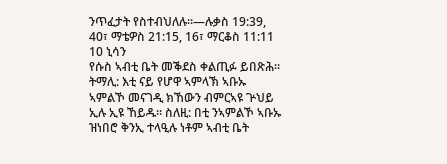ንጥፈታት የስተብህለሉ።—ሉቃስ 19:39, 40፣ ማቴዎስ 21:15, 16፣ ማርቆስ 11:11
10 ኒሳን
የሱስ ኣብቲ ቤት መቕደስ ቀልጢፉ ይበጽሕ። ትማሊ: እቲ ናይ የሆዋ ኣምላኽ ኣቡኡ ኣምልኾ መናገዲ ክኸውን ብምርኣዩ ጕህይ ኢሉ ኢዩ ኸይዱ። ስለዚ: በቲ ንኣምልኾ ኣቡኡ ዝነበሮ ቅንኢ ተላዒሉ ነቶም ኣብቲ ቤት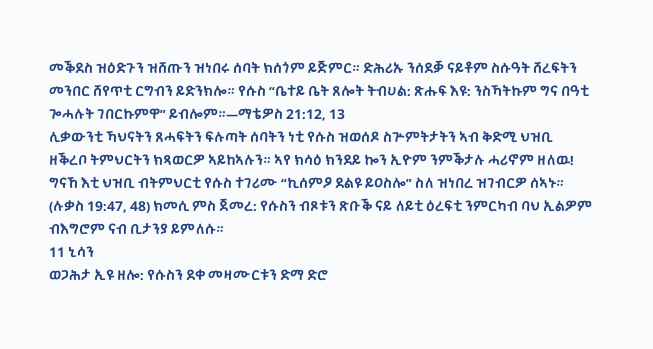መቕደስ ዝዕድጉን ዝሸጡን ዝነበሩ ሰባት ክሰጎም ይጅምር። ድሕሪኡ ንሰደቓ ናይቶም ስሱዓት ሸረፍትን መንበር ሸየጥቲ ርግብን ይድንክሎ። የሱስ “ቤተይ ቤት ጸሎት ትብሀል: ጽሑፍ እዩ: ንስኻትኩም ግና በዓቲ ጐሓሉት ገበርኩምዋ” ይብሎም።—ማቴዎስ 21:12, 13
ሊቃውንቲ ኻህናትን ጸሓፍትን ፍሉጣት ሰባትን ነቲ የሱስ ዝወሰዶ ስጕምትታትን ኣብ ቅድሚ ህዝቢ ዘቕረቦ ትምህርትን ክጻወርዎ ኣይከኣሉን። ኣየ ክሳዕ ክንደይ ኰን ኢዮም ንምቕታሉ ሓሪኖም ዘለዉ! ግናኸ እቲ ህዝቢ ብትምህርቲ የሱስ ተገሪሙ “ኪሰምዖ ደልዩ ይዐስሎ” ስለ ዝነበረ ዝገብርዎ ሰኣኑ። (ሉቃስ 19:47, 48) ክመሲ ምስ ጀመረ: የሱስን ብጾቱን ጽቡቕ ናይ ለይቲ ዕረፍቲ ንምርካብ ባህ ኢልዎም ብእግሮም ናብ ቢታንያ ይምለሱ።
11 ኒሳን
ወጋሕታ ኢዩ ዘሎ: የሱስን ደቀ መዛሙርቱን ድማ ድሮ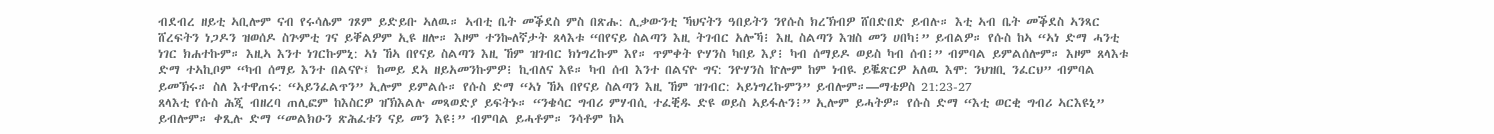ብደብረ ዘይቲ ኣቢሎም ናብ የሩሳሌም ገጾም ይድይቡ ኣለዉ። ኣብቲ ቤት መቕደስ ምስ በጽሑ: ሊቃውንቲ ኻህናትን ዓበይትን ንየሱስ ክረኽብዎ ሸበድበድ ይብሉ። እቲ ኣብ ቤት መቕደስ ኣንጻር ሸረፍትን ነጋዶን ዝወሰዶ ስጕምቲ ገና ይቐልዎም ኢዩ ዘሎ። እዞም ተንኰለኛታት ጸላእቱ “በየናይ ስልጣን እዚ ትገብር አሎኻ፧ እዚ ስልጣን እዝስ መን ሀበካ፧” ይብልዎ። የሱስ ከኣ “ኣነ ድማ ሓንቲ ነገር ክሐተኩም። እዚኣ እንተ ነገርኩምኒ: ኣነ ኸኣ በየናይ ስልጣን እዚ ኸም ዝገብር ክነግረኩም እየ። ጥምቀት ዮሃንስ ካበይ እያ፧ ካብ ሰማይዶ ወይስ ካብ ሰብ፧” ብምባል ይምልሰሎም። እዞም ጸላእቱ ድማ ተኣኪቦም “ካብ ሰማይ እንተ በልናዮ፤ ከመይ ደኣ ዘይአመንኩምዎ፧ ኪብለና እዩ። ካብ ሰብ እንተ በልናዮ ግና: ንዮሃንስ ኵሎም ከም ነብዪ ይቘጽርዎ አለዉ እሞ: ንህዝቢ ንፈርህ” ብምባል ይመኽሩ። ስለ እተዋጠሩ: “ኣይንፈልጥን” ኢሎም ይምልሱ። የሱስ ድማ “ኣነ ኸኣ በየናይ ስልጣን እዚ ኸም ዝገብር: ኣይነግረኩምን” ይብሎም።—ማቴዎስ 21:23-27
ጸላእቲ የሱስ ሕጂ ብዘረባ ጠሊፎም ከእስርዎ ዝኽእልሉ መጻወድያ ይፍትኑ። “ንቄሳር ግብሪ ምሃብሲ ተፈቒዱ ድዩ ወይስ ኣይፋሉን፧” ኢሎም ይሓትዎ። የሱስ ድማ “እቲ ወርቂ ግብሪ ኣርእዩኒ” ይብሎም። ቀጺሉ ድማ “መልክዑን ጽሕፈቱን ናይ መን እዩ፧” ብምባል ይሓቶም። ንሳቶም ከኣ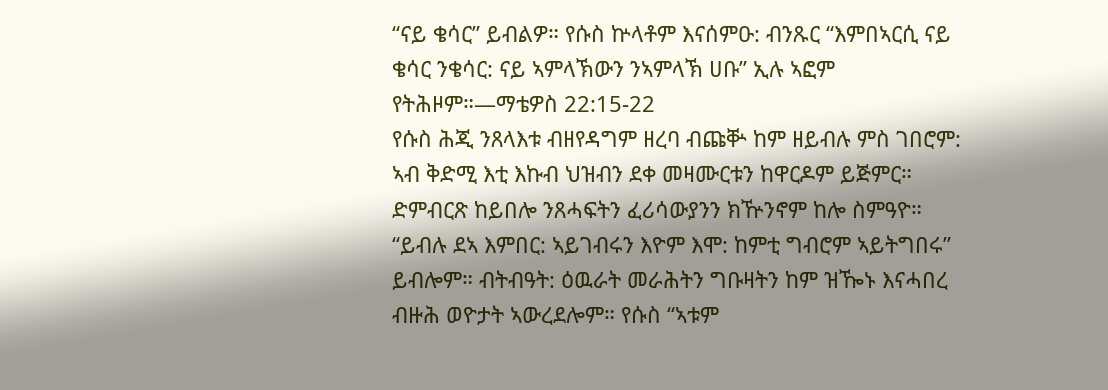“ናይ ቄሳር” ይብልዎ። የሱስ ኵላቶም እናሰምዑ: ብንጹር “እምበኣርሲ ናይ ቄሳር ንቄሳር: ናይ ኣምላኽውን ንኣምላኽ ሀቡ” ኢሉ ኣፎም የትሕዞም።—ማቴዎስ 22:15-22
የሱስ ሕጂ ንጸላእቱ ብዘየዳግም ዘረባ ብጩቝ ከም ዘይብሉ ምስ ገበሮም: ኣብ ቅድሚ እቲ እኩብ ህዝብን ደቀ መዛሙርቱን ከዋርዶም ይጅምር። ድምብርጽ ከይበሎ ንጸሓፍትን ፈሪሳውያንን ክዅንኖም ከሎ ስምዓዮ። “ይብሉ ደኣ እምበር: ኣይገብሩን እዮም እሞ: ከምቲ ግብሮም ኣይትግበሩ” ይብሎም። ብትብዓት: ዕዉራት መራሕትን ግቡዛትን ከም ዝዀኑ እናሓበረ ብዙሕ ወዮታት ኣውረደሎም። የሱስ “ኣቱም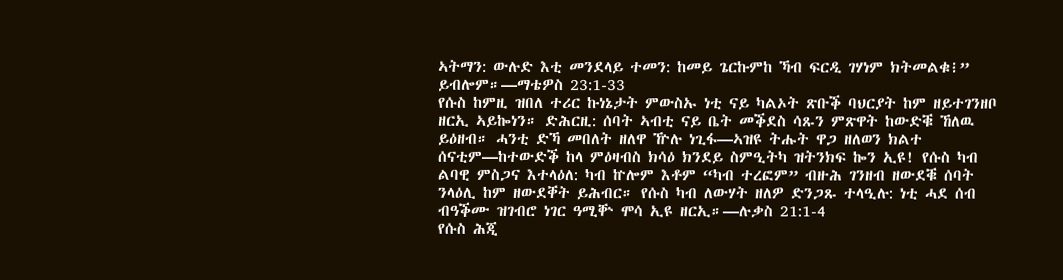ኣትማን: ውሉድ እቲ መንደላይ ተመን: ከመይ ጌርኩምከ ኻብ ፍርዲ ገሃነም ክትመልቁ፧” ይብሎም።—ማቴዎስ 23:1-33
የሱስ ከምዚ ዝበለ ተሪር ኩነኔታት ምውስኡ ነቲ ናይ ካልኦት ጽቡቕ ባህርያት ከም ዘይተገንዘቦ ዘርኢ ኣይኰነን። ድሕርዚ: ሰባት ኣብቲ ናይ ቤት መቕደስ ሳጹን ምጽዋት ከውድቑ ኸለዉ ይዕዘብ። ሓንቲ ድኻ መበለት ዘለዋ ዅሉ ነጊፋ—ኣዝዩ ትሑት ዋጋ ዘለወን ክልተ ሰናቲም—ከተውድቕ ከላ ምዕዛብስ ክሳዕ ክንደይ ስምዒትካ ዝትንክፍ ኰን ኢዩ! የሱስ ካብ ልባዊ ምስጋና እተላዕለ: ካብ ኵሎም እቶም “ካብ ተረፎም” ብዙሕ ገንዘብ ዘውደቑ ሰባት ንላዕሊ ከም ዘውደቐት ይሕብር። የሱስ ካብ ለውሃት ዘለዎ ድንጋጹ ተላዒሉ: ነቲ ሓደ ሰብ ብዓቕሙ ዝገብሮ ነገር ዓሚቝ ሞሳ ኢዩ ዘርኢ።—ሉቃስ 21:1-4
የሱስ ሕጂ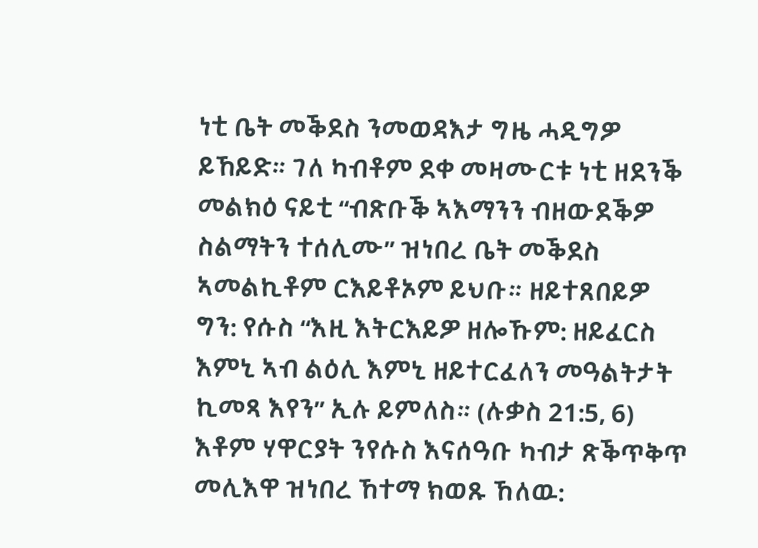ነቲ ቤት መቕደስ ንመወዳእታ ግዜ ሓዲግዎ ይኸይድ። ገለ ካብቶም ደቀ መዛሙርቱ ነቲ ዘደንቕ መልክዕ ናይቲ “ብጽቡቕ ኣእማንን ብዘውደቕዎ ስልማትን ተሰሊሙ” ዝነበረ ቤት መቕደስ ኣመልኪቶም ርእይቶኦም ይህቡ። ዘይተጸበይዎ ግን: የሱስ “እዚ እትርእይዎ ዘሎኹም: ዘይፈርስ እምኒ ኣብ ልዕሊ እምኒ ዘይተርፈለን መዓልትታት ኪመጻ እየን” ኢሉ ይምለስ። (ሉቃስ 21:5, 6) እቶም ሃዋርያት ንየሱስ እናሰዓቡ ካብታ ጽቕጥቅጥ መሊእዋ ዝነበረ ኸተማ ክወጹ ኸለዉ: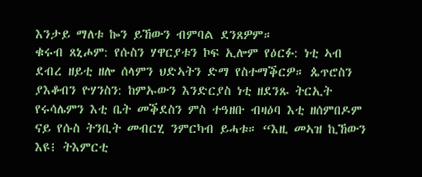እንታይ ማለቱ ኰን ይኸውን ብምባል ደንጸዎም።
ቁሩብ ጸኒሖም: የሱስን ሃዋርያቱን ኮፍ ኢሎም የዕርፉ: ነቲ ኣብ ደብረ ዘይቲ ዘሎ ሰላምን ህድኣትን ድማ የስተማቕርዎ። ጴጥሮስን ያእቆብን ዮሃንስን: ከምኡውን እንድርያስ ነቲ ዘደንጹ ትርኢት የሩሳሌምን እቲ ቤት መቕደስን ምስ ተዓዘቡ ብዛዕባ እቲ ዘሰምበዶም ናይ የሱስ ትንቢት መብርሂ ንምርካብ ይሓቱ። “እዚ መኣዝ ኪኸውን እዩ፧ ትእምርቲ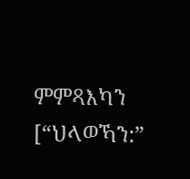ምምጻእካን [“ህላወኻን:”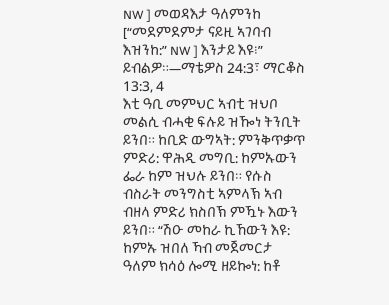NW ] መወዳእታ ዓለምንከ [“መደምደምታ ናይዚ ኣገባብ እዝንከ:” NW ] እንታይ እዩ፧” ይብልዎ።—ማቴዎስ 24:3፣ ማርቆስ 13:3, 4
እቲ ዓቢ መምህር ኣብቲ ዝህቦ መልሲ ብሓቂ ፍሉይ ዝዀነ ትንቢት ይንበ። ከቢድ ውግኣት: ምንቅጥቃጥ ምድሪ: ዋሕዲ መግቢ: ከምኡውን ፌራ ከም ዝህሉ ይንበ። የሱስ ብስራት መንግስቲ ኣምላኽ ኣብ ብዘላ ምድሪ ክስበኽ ምዃኑ እውን ይንበ። “ሽዑ መከራ ኪኸውን እዩ: ከምኡ ዝበለ ኻብ መጀመርታ ዓለም ክሳዕ ሎሚ ዘይኰነ: ከቶ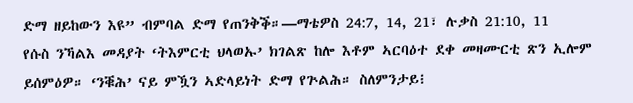ድማ ዘይከውን እዩ” ብምባል ድማ የጠንቅቕ።—ማቴዎስ 24:7, 14, 21፣ ሉቃስ 21:10, 11
የሱስ ንኻልእ መዳያት ‘ትእምርቲ ህላወኡ’ ክገልጽ ከሎ እቶም ኣርባዕተ ደቀ መዛሙርቲ ጽን ኢሎም ይሰምዕዎ። ‘ንቑሕ’ ናይ ምዃን ኣድላይነት ድማ የጕልሕ። ስለምንታይ፧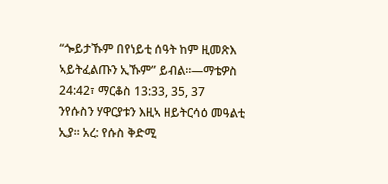“ጐይታኹም በየነይቲ ሰዓት ከም ዚመጽእ ኣይትፈልጡን ኢኹም” ይብል።—ማቴዎስ 24:42፣ ማርቆስ 13:33, 35, 37
ንየሱስን ሃዋርያቱን እዚኣ ዘይትርሳዕ መዓልቲ ኢያ። አረ: የሱስ ቅድሚ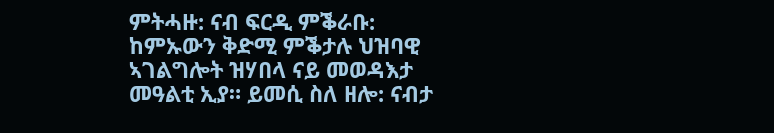ምትሓዙ: ናብ ፍርዲ ምቕራቡ: ከምኡውን ቅድሚ ምቕታሉ ህዝባዊ ኣገልግሎት ዝሃበላ ናይ መወዳእታ መዓልቲ ኢያ። ይመሲ ስለ ዘሎ: ናብታ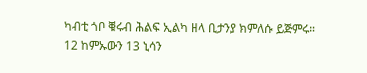ካብቲ ጎቦ ቑሩብ ሕልፍ ኢልካ ዘላ ቢታንያ ክምለሱ ይጅምሩ።
12 ከምኡውን 13 ኒሳን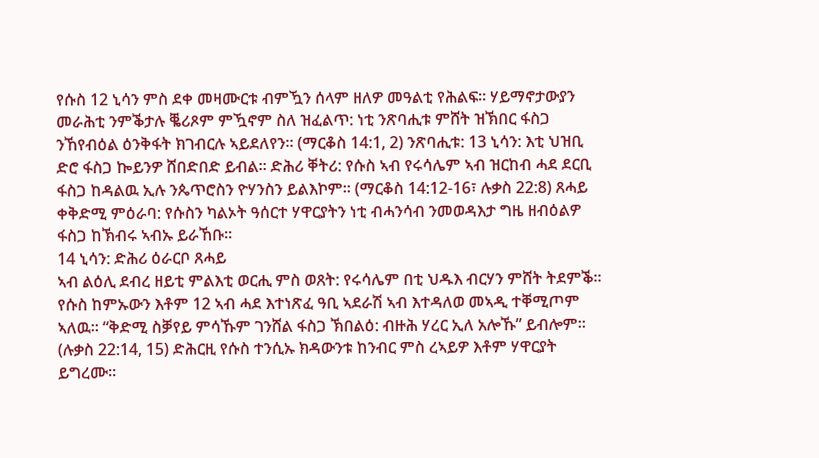የሱስ 12 ኒሳን ምስ ደቀ መዛሙርቱ ብምዃን ሰላም ዘለዎ መዓልቲ የሕልፍ። ሃይማኖታውያን መራሕቲ ንምቕታሉ ቘሪጾም ምዃኖም ስለ ዝፈልጥ: ነቲ ንጽባሒቱ ምሸት ዝኽበር ፋስጋ ንኸየብዕል ዕንቅፋት ክገብርሉ ኣይደለየን። (ማርቆስ 14:1, 2) ንጽባሒቱ: 13 ኒሳን: እቲ ህዝቢ ድሮ ፋስጋ ኰይንዎ ሸበድበድ ይብል። ድሕሪ ቐትሪ: የሱስ ኣብ የሩሳሌም ኣብ ዝርከብ ሓደ ደርቢ ፋስጋ ከዳልዉ ኢሉ ንጴጥሮስን ዮሃንስን ይልእኮም። (ማርቆስ 14:12-16፣ ሉቃስ 22:8) ጸሓይ ቀቅድሚ ምዕራባ: የሱስን ካልኦት ዓሰርተ ሃዋርያትን ነቲ ብሓንሳብ ንመወዳእታ ግዜ ዘብዕልዎ ፋስጋ ከኽብሩ ኣብኡ ይራኸቡ።
14 ኒሳን: ድሕሪ ዕራርቦ ጸሓይ
ኣብ ልዕሊ ደብረ ዘይቲ ምልእቲ ወርሒ ምስ ወጸት: የሩሳሌም በቲ ህዱእ ብርሃን ምሸት ትደምቕ። የሱስ ከምኡውን እቶም 12 ኣብ ሓደ እተነጽፈ ዓቢ ኣደራሽ ኣብ እተዳለወ መኣዲ ተቐሚጦም ኣለዉ። “ቅድሚ ስቓየይ ምሳኹም ገንሸል ፋስጋ ኽበልዕ: ብዙሕ ሃረር ኢለ አሎኹ” ይብሎም። (ሉቃስ 22:14, 15) ድሕርዚ የሱስ ተንሲኡ ክዳውንቱ ከንብር ምስ ረኣይዎ እቶም ሃዋርያት ይግረሙ።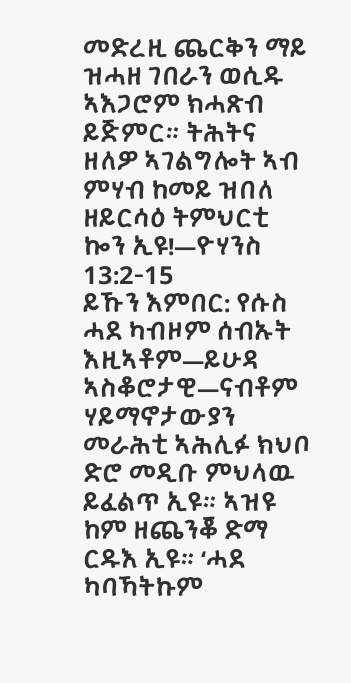መድረዚ ጨርቅን ማይ ዝሓዘ ገበራን ወሲዱ ኣእጋሮም ክሓጽብ ይጅምር። ትሕትና ዘለዎ ኣገልግሎት ኣብ ምሃብ ከመይ ዝበለ ዘይርሳዕ ትምህርቲ ኰን ኢዩ!—ዮሃንስ 13:2-15
ይኹን እምበር: የሱስ ሓደ ካብዞም ሰብኡት እዚኣቶም—ይሁዳ ኣስቆሮታዊ—ናብቶም ሃይማኖታውያን መራሕቲ ኣሕሊፉ ክህቦ ድሮ መዲቡ ምህላዉ ይፈልጥ ኢዩ። ኣዝዩ ከም ዘጨንቖ ድማ ርዱእ ኢዩ። ‘ሓደ ካባኻትኩም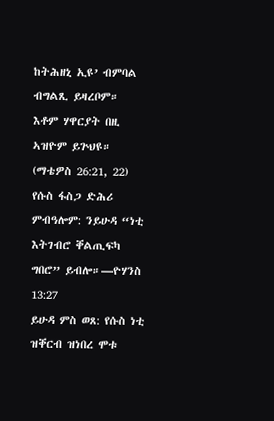ከትሕዘኒ ኢዩ’ ብምባል ብግልጺ ይዛረቦም። እቶም ሃዋርያት በዚ ኣዝዮም ይጕህዩ። (ማቴዎስ 26:21, 22) የሱስ ፋስጋ ድሕሪ ምብዓሎም: ንይሁዳ “ነቲ እትገብሮ ቐልጢፍካ ግበሮ” ይብሎ።—ዮሃንስ 13:27
ይሁዳ ምስ ወጸ: የሱስ ነቲ ዝቐርብ ዝነበረ ሞቱ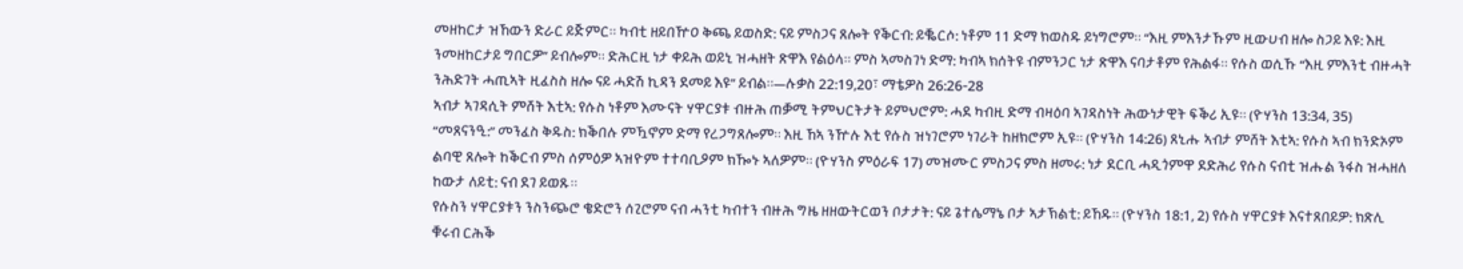መዘከርታ ዝኸውን ድራር ይጅምር። ካብቲ ዘይበዅዐ ቅጫ ይወስድ: ናይ ምስጋና ጸሎት የቕርብ: ይቘርሶ: ነቶም 11 ድማ ክወስዱ ይነግሮም። “እዚ ምእንታኹም ዚውሀብ ዘሎ ስጋይ እዩ: እዚ ንመዘከርታይ ግበርዎ” ይብሎም። ድሕርዚ ነታ ቀይሕ ወይኒ ዝሓዘት ጽዋእ የልዕላ። ምስ ኣመስገነ ድማ: ካብኣ ክሰትዩ ብምንጋር ነታ ጽዋእ ናባታቶም የሕልፋ። የሱስ ወሲኹ “እዚ ምእንቲ ብዙሓት ንሕድገት ሓጢኣት ዚፈስስ ዘሎ ናይ ሓድሽ ኪዳን ደመይ እዩ” ይብል።—ሉቃስ 22:19,20፣ ማቴዎስ 26:26-28
ኣብታ ኣገዳሲት ምሸት እቲኣ: የሱስ ነቶም እሙናት ሃዋርያቱ ብዙሕ ጠቓሚ ትምህርትታት ይምህሮም: ሓደ ካብዚ ድማ ብዛዕባ ኣገዳስነት ሕውነታዊት ፍቕሪ ኢዩ። (ዮሃንስ 13:34, 35) “መጸናንዒ:” መንፈስ ቅዱስ: ክቕበሉ ምዃኖም ድማ የረጋግጸሎም። እዚ ኸኣ ንዅሉ እቲ የሱስ ዝነገሮም ነገራት ከዘክሮም ኢዩ። (ዮሃንስ 14:26) ጸኒሑ ኣብታ ምሸት እቲኣ: የሱስ ኣብ ክንድኦም ልባዊ ጸሎት ከቕርብ ምስ ሰምዕዎ ኣዝዮም ተተባቢዖም ክዀኑ ኣለዎም። (ዮሃንስ ምዕራፍ 17) መዝሙር ምስጋና ምስ ዘመሩ: ነታ ደርቢ ሓዲጎምዋ ደድሕሪ የሱስ ናብቲ ዝሑል ንፋስ ዝሓዘለ ከውታ ለይቲ: ናብ ደገ ይወጹ።
የሱስን ሃዋርያቱን ንስንጭሮ ቄድሮን ሰጊሮም ናብ ሓንቲ ካብተን ብዙሕ ግዜ ዘዘውትርወን ቦታታት: ናይ ጌተሴማኔ ቦታ ኣታኽልቲ: ይኸዱ። (ዮሃንስ 18:1, 2) የሱስ ሃዋርያቱ እናተጸበይዎ: ክጽሊ ቑሩብ ርሕቕ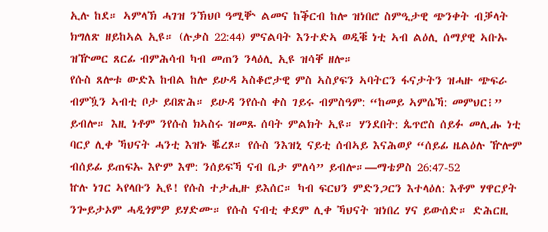ኢሉ ከደ። ኣምላኽ ሓገዝ ንኽህቦ ዓሚቝ ልመና ከቕርብ ከሎ ዝነበሮ ስምዒታዊ ጭንቀት ብቓላት ክግለጽ ዘይከኣል ኢዩ። (ሉቃስ 22:44) ምናልባት እንተድኣ ወዲቑ ነቲ ኣብ ልዕሊ ሰማያዊ ኣቡኡ ዝዅመር ጸርፊ ብምሕሳብ ካብ መጠን ንላዕሊ ኢዩ ዝሳቐ ዘሎ።
የሱስ ጸሎቱ ውድእ ከብል ከሎ ይሁዳ ኣስቆሮታዊ ምስ ኣስያፍን ኣባትርን ፋናታትን ዝሓዙ ጭፍራ ብምዃን ኣብቲ ቦታ ይበጽሕ። ይሁዳ ንየሱስ ቀስ ገይሩ ብምስዓም: “ከመይ ኣምሴኻ: መምህር፧” ይብሎ። እዚ ነቶም ንየሱስ ክኣስሩ ዝመጹ ሰባት ምልክት ኢዩ። ሃንደበት: ጴጥሮስ ሰይፉ መሊሑ ነቲ ባርያ ሊቀ ኻህናት ሓንቲ እዝኑ ቘረጾ። የሱስ ንእዝኒ ናይቲ ሰብኣይ እናሕወያ “ሰይፊ ዜልዕሉ ዅሎም ብሰይፊ ይጠፍኡ እዮም እሞ: ንሰይፍኻ ናብ ቤታ ምለሳ” ይብሎ።—ማቴዎስ 26:47-52
ኵሉ ነገር ኣየላቡን ኢዩ! የሱስ ተታሒዙ ይእሰር። ካብ ፍርህን ምድንጋርን እተላዕለ: እቶም ሃዋርያት ንጐይታኦም ሓዲጎምዎ ይሃድሙ። የሱስ ናብቲ ቀደም ሊቀ ኻህናት ዝነበረ ሃና ይውሰድ። ድሕርዚ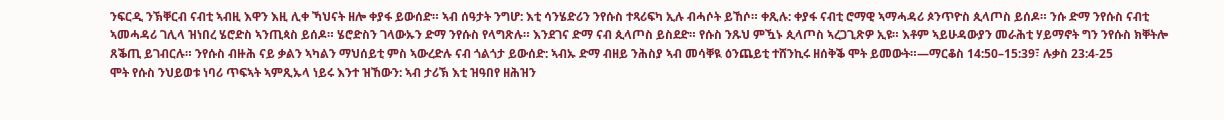ንፍርዲ ንኽቐርብ ናብቲ ኣብዚ እዋን እዚ ሊቀ ኻህናት ዘሎ ቀያፋ ይውሰድ። ኣብ ሰዓታት ንግሆ: እቲ ሳንሄድሪን ንየሱስ ተጻሪፍካ ኢሉ ብሓሶት ይኸሶ። ቀጺሉ: ቀያፋ ናብቲ ሮማዊ ኣማሓዳሪ ጶንጥዮስ ጲላጦስ ይሰዶ። ንሱ ድማ ንየሱስ ናብቲ ኣመሓዳሪ ገሊላ ዝነበረ ሄሮድስ ኣንጢጳስ ይሰዶ። ሄሮድስን ገላውኡን ድማ ንየሱስ የላግጽሉ። እንደገና ድማ ናብ ጲላጦስ ይስደድ። የሱስ ንጹህ ምዃኑ ጲላጦስ ኣረጋጊጽዎ ኢዩ። እቶም ኣይሁዳውያን መራሕቲ ሃይማኖት ግን ንየሱስ ክቐትሎ ጸቕጢ ይገብርሉ። ንየሱስ ብዙሕ ናይ ቃልን ኣካልን ማህሰይቲ ምስ ኣውረድሉ ናብ ጎልጎታ ይውሰድ: ኣብኡ ድማ ብዘይ ንሕስያ ኣብ መሳቐዪ ዕንጨይቲ ተሸንኪሩ ዘሰቅቕ ሞት ይመውት።—ማርቆስ 14:50–15:39፣ ሉቃስ 23:4-25
ሞት የሱስ ንህይወቱ ነባሪ ጥፍኣት ኣምጺኡላ ነይሩ እንተ ዝኸውን: ኣብ ታሪኽ እቲ ዝዓበየ ዘሕዝን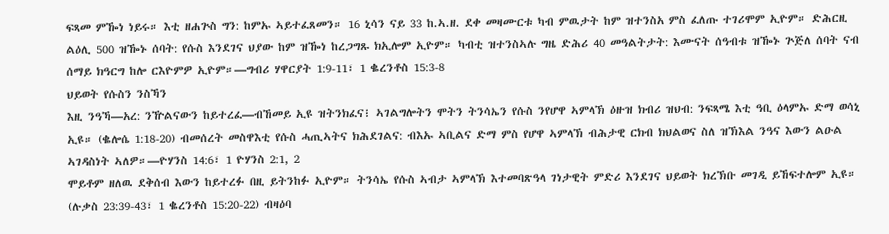ፍጻመ ምዀነ ነይሩ። እቲ ዘሐጕስ ግን: ከምኡ ኣይተፈጸመን። 16 ኒሳን ናይ 33 ከ.ኣ.ዘ. ደቀ መዛሙርቱ ካብ ምዉታት ከም ዝተንስአ ምስ ፈለጡ ተገሪሞም ኢዮም። ድሕርዚ ልዕሊ 500 ዝዀኑ ሰባት: የሱስ እንደገና ህያው ከም ዝዀነ ከረጋግጹ ክኢሎም ኢዮም። ካብቲ ዝተንስኣሉ ግዜ ድሕሪ 40 መዓልትታት: እሙናት ሰዓብቱ ዝዀኑ ጕጅለ ሰባት ናብ ሰማይ ክዓርግ ከሎ ርእዮምዎ ኢዮም።—ግብሪ ሃዋርያት 1:9-11፣ 1 ቈረንቶስ 15:3-8
ህይወት የሱስን ንስኻን
እዚ ንዓኻ—አረ: ንዅልናውን ከይተረፈ—ብኸመይ ኢዩ ዝትንክፈና፧ ኣገልግሎትን ሞትን ትንሳኤን የሱስ ንየሆዋ ኣምላኽ ዕዙዝ ክብሪ ዝህብ: ንፍጻሜ እቲ ዓቢ ዕላምኡ ድማ ወሳኒ ኢዩ። (ቈሎሴ 1:18-20) ብመሰረት መስዋእቲ የሱስ ሓጢኣትና ክሕደገልና: ብእኡ ኣቢልና ድማ ምስ የሆዋ ኣምላኽ ብሕታዊ ርክብ ክህልወና ስለ ዝኽእል ንዓና እውን ልዑል ኣገዳስነት ኣለዎ።—ዮሃንስ 14:6፣ 1 ዮሃንስ 2:1, 2
ሞይቶም ዘለዉ ደቅሰብ እውን ከይተረፉ በዚ ይትንከፉ ኢዮም። ትንሳኤ የሱስ ኣብታ ኣምላኽ እተመባጽዓላ ገነታዊት ምድሪ እንደገና ህይወት ክረኽቡ መገዲ ይኸፍተሎም ኢዩ። (ሉቃስ 23:39-43፣ 1 ቈረንቶስ 15:20-22) ብዛዕባ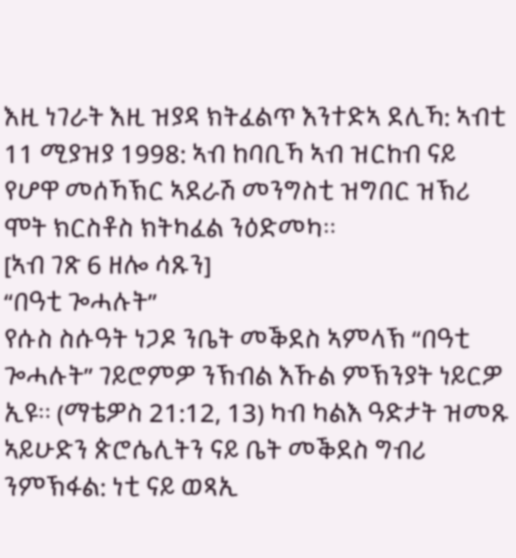እዚ ነገራት እዚ ዝያዳ ክትፈልጥ እንተድኣ ደሊኻ: ኣብቲ 11 ሚያዝያ 1998: ኣብ ከባቢኻ ኣብ ዝርከብ ናይ የሆዋ መሰኻኽር ኣደራሽ መንግስቲ ዝግበር ዝኽሪ ሞት ክርስቶስ ክትካፈል ንዕድመካ።
[ኣብ ገጽ 6 ዘሎ ሳጹን]
“በዓቲ ጐሓሉት”
የሱስ ስሱዓት ነጋዶ ንቤት መቕደስ ኣምላኽ “በዓቲ ጐሓሉት” ገይሮምዎ ንኽብል እኹል ምኽንያት ነይርዎ ኢዩ። (ማቴዎስ 21:12, 13) ካብ ካልእ ዓድታት ዝመጹ ኣይሁድን ጵሮሴሊትን ናይ ቤት መቕደስ ግብሪ ንምኽፋል: ነቲ ናይ ወጻኢ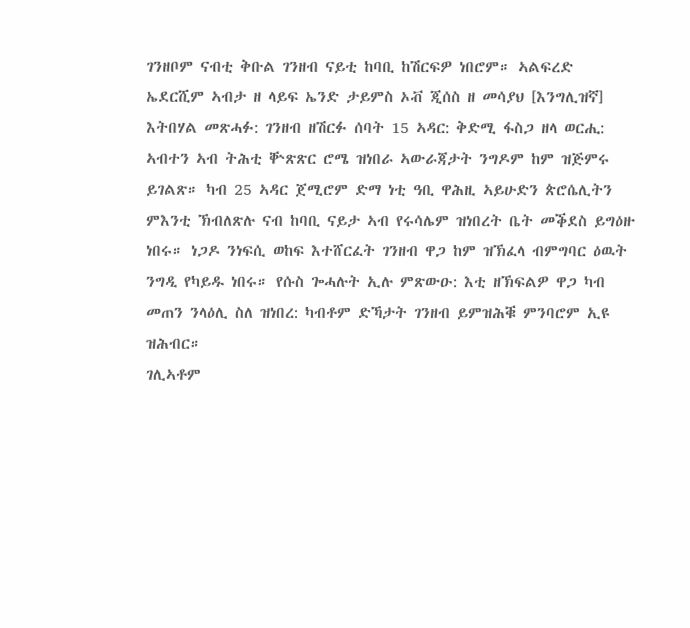ገንዘቦም ናብቲ ቅቡል ገንዘብ ናይቲ ከባቢ ከሽርፍዎ ነበሮም። ኣልፍረድ ኤደርሺም ኣብታ ዘ ላይፍ ኤንድ ታይምስ ኦቭ ጂሰስ ዘ መሳያህ [እንግሊዝኛ] እትበሃል መጽሓፉ: ገንዘብ ዘሽርፉ ሰባት 15 ኣዳር: ቅድሚ ፋስጋ ዘላ ወርሒ: ኣብተን ኣብ ትሕቲ ቝጽጽር ሮሜ ዝነበራ ኣውራጃታት ንግዶም ከም ዝጅምሩ ይገልጽ። ካብ 25 ኣዳር ጀሚሮም ድማ ነቲ ዓቢ ዋሕዚ ኣይሁድን ጵሮሴሊትን ምእንቲ ኽብለጽሉ ናብ ከባቢ ናይታ ኣብ የሩሳሌም ዝነበረት ቤት መቕደስ ይግዕዙ ነበሩ። ነጋዶ ንነፍሲ ወከፍ እተሸርፈት ገንዘብ ዋጋ ከም ዝኽፈላ ብምግባር ዕዉት ንግዲ የካይዱ ነበሩ። የሱስ ጐሓሉት ኢሉ ምጽውዑ: እቲ ዘኽፍልዎ ዋጋ ካብ መጠን ንላዕሊ ስለ ዝነበረ: ካብቶም ድኻታት ገንዘብ ይምዝሕቑ ምንባሮም ኢዩ ዝሕብር።
ገሊኣቶም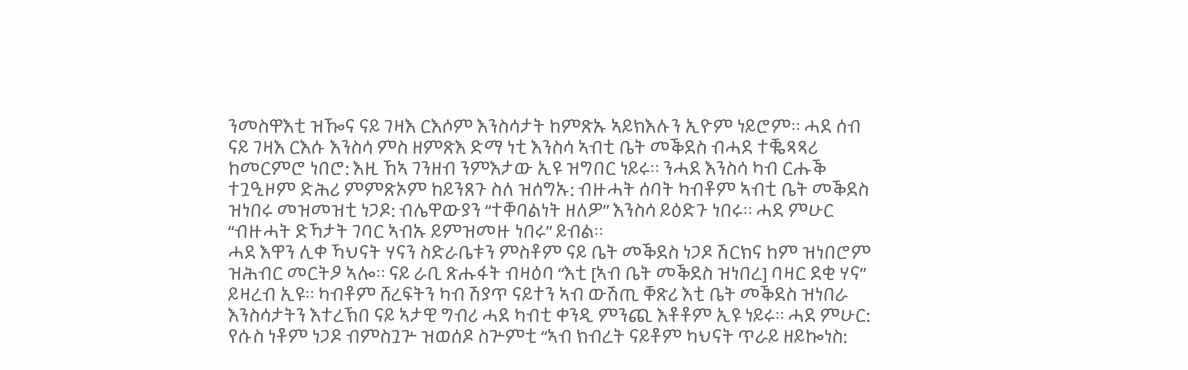ንመስዋእቲ ዝዀና ናይ ገዛእ ርእሶም እንስሳታት ከምጽኡ ኣይክእሉን ኢዮም ነይሮም። ሓደ ሰብ ናይ ገዛእ ርእሱ እንስሳ ምስ ዘምጽእ ድማ ነቲ እንስሳ ኣብቲ ቤት መቕደስ ብሓደ ተቘጻጻሪ ከመርምሮ ነበሮ: እዚ ኸኣ ገንዘብ ንምእታው ኢዩ ዝግበር ነይሩ። ንሓደ እንስሳ ካብ ርሑቕ ተጓዒዞም ድሕሪ ምምጽኦም ከይንጸጉ ስለ ዝሰግኡ: ብዙሓት ሰባት ካብቶም ኣብቲ ቤት መቕደስ ዝነበሩ መዝመዝቲ ነጋዶ: ብሌዋውያን “ተቐባልነት ዘለዎ” እንስሳ ይዕድጉ ነበሩ። ሓደ ምሁር “ብዙሓት ድኻታት ገባር ኣብኡ ይምዝመዙ ነበሩ” ይብል።
ሓደ እዋን ሊቀ ኻህናት ሃናን ስድራቤቱን ምስቶም ናይ ቤት መቕደስ ነጋዶ ሽርክና ከም ዝነበሮም ዝሕብር መርትዖ ኣሎ። ናይ ራቢ ጽሑፋት ብዛዕባ “እቲ [ኣብ ቤት መቕደስ ዝነበረ] ባዛር ደቂ ሃና” ይዛረብ ኢዩ። ካብቶም ሸረፍትን ካብ ሽያጥ ናይተን ኣብ ውሽጢ ቐጽሪ እቲ ቤት መቕደስ ዝነበራ እንስሳታትን እተረኽበ ናይ ኣታዊ ግብሪ ሓደ ካብቲ ቀንዲ ምንጪ እቶቶም ኢዩ ነይሩ። ሓደ ምሁር: የሱስ ነቶም ነጋዶ ብምስጓጕ ዝወሰዶ ስጕምቲ “ኣብ ክብረት ናይቶም ካህናት ጥራይ ዘይኰነስ: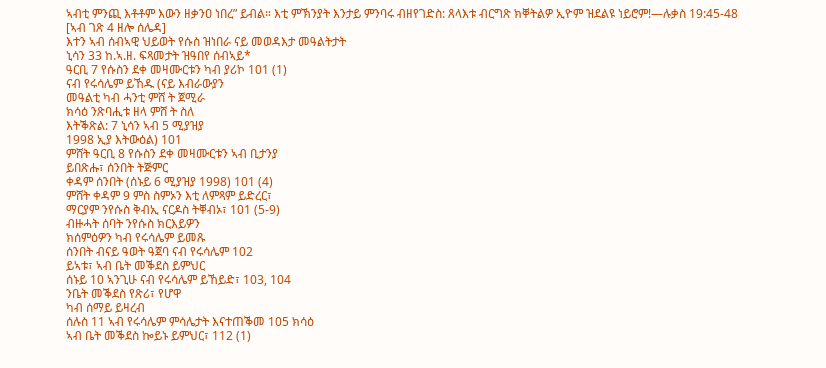ኣብቲ ምንጪ እቶቶም እውን ዘቃንዐ ነበረ” ይብል። እቲ ምኽንያት እንታይ ምንባሩ ብዘየገድስ: ጸላእቱ ብርግጽ ክቐትልዎ ኢዮም ዝደልዩ ነይሮም!—ሉቃስ 19:45-48
[ኣብ ገጽ 4 ዘሎ ሰሌዳ]
እተን ኣብ ሰብኣዊ ህይወት የሱስ ዝነበራ ናይ መወዳእታ መዓልትታት
ኒሳን 33 ከ.ኣ.ዘ. ፍጻመታት ዝዓበየ ሰብኣይ*
ዓርቢ 7 የሱስን ደቀ መዛሙርቱን ካብ ያሪኮ 101 (1)
ናብ የሩሳሌም ይኸዱ (ናይ እብራውያን
መዓልቲ ካብ ሓንቲ ምሸ ት ጀሚራ
ክሳዕ ንጽባሒቱ ዘላ ምሸ ት ስለ
እትቕጽል: 7 ኒሳን ኣብ 5 ሚያዝያ
1998 ኢያ እትውዕል) 101
ምሸት ዓርቢ 8 የሱስን ደቀ መዛሙርቱን ኣብ ቢታንያ
ይበጽሑ፣ ሰንበት ትጅምር
ቀዳም ሰንበት (ሰኑይ 6 ሚያዝያ 1998) 101 (4)
ምሸት ቀዳም 9 ምስ ስምኦን እቲ ለምጻም ይድረር፣
ማርያም ንየሱስ ቅብኢ ናርዶስ ትቐብኦ፣ 101 (5-9)
ብዙሓት ሰባት ንየሱስ ክርእይዎን
ክሰምዕዎን ካብ የሩሳሌም ይመጹ
ሰንበት ብናይ ዓወት ዓጀባ ናብ የሩሳሌም 102
ይኣቱ፣ ኣብ ቤት መቕደስ ይምህር
ሰኑይ 10 ኣንጊሁ ናብ የሩሳሌም ይኸይድ፣ 103, 104
ንቤት መቕደስ የጽሪ፣ የሆዋ
ካብ ሰማይ ይዛረብ
ሰሉስ 11 ኣብ የሩሳሌም ምሳሌታት እናተጠቕመ 105 ክሳዕ
ኣብ ቤት መቕደስ ኰይኑ ይምህር፣ 112 (1)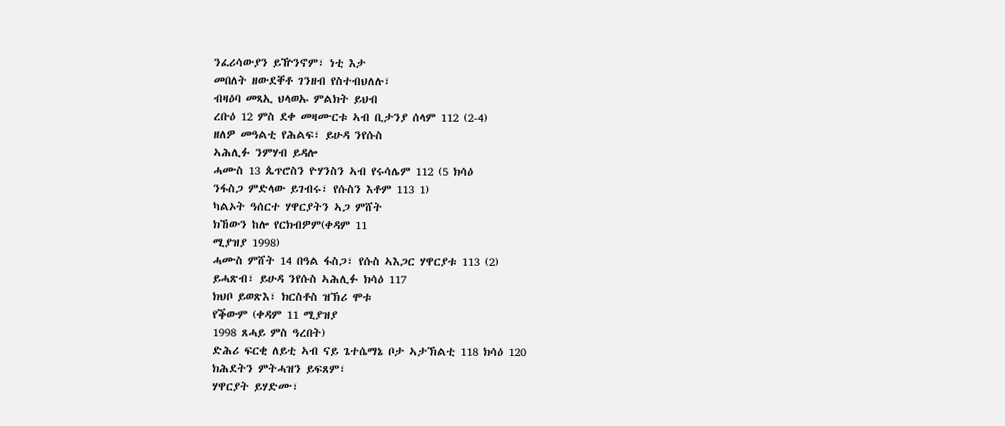ንፈሪሳውያን ይዅንኖም፣ ነቲ እታ
መበለት ዘውደቐቶ ገንዘብ የስተብህለሉ፣
ብዛዕባ መጻኢ ህላወኡ ምልክት ይህብ
ረቡዕ 12 ምስ ደቀ መዛሙርቱ ኣብ ቢታንያ ሰላም 112 (2-4)
ዘለዎ መዓልቲ የሕልፍ፣ ይሁዳ ንየሱስ
ኣሕሊፉ ንምሃብ ይዳሎ
ሓሙስ 13 ጴጥሮስን ዮሃንስን ኣብ የሩሳሌም 112 (5 ክሳዕ
ንፋስጋ ምድላው ይገብሩ፣ የሱስን እቶም 113 1)
ካልኦት ዓሰርተ ሃዋርያትን ኣጋ ምሸት
ክኸውን ከሎ የርክብዎም(ቀዳም 11
ሚያዝያ 1998)
ሓሙስ ምሸት 14 በዓል ፋስጋ፣ የሱስ ኣእጋር ሃዋርያቱ 113 (2)
ይሓጽብ፣ ይሁዳ ንየሱስ ኣሕሊፉ ክሳዕ 117
ክህቦ ይወጽእ፣ ክርስቶስ ዝኽሪ ሞቱ
የቕውም (ቀዳም 11 ሚያዝያ
1998 ጸሓይ ምስ ዓረበት)
ድሕሪ ፍርቂ ለይቲ ኣብ ናይ ጌተሴማኔ ቦታ ኣታኽልቲ 118 ክሳዕ 120
ክሕደትን ምትሓዝን ይፍጸም፣
ሃዋርያት ይሃድሙ፣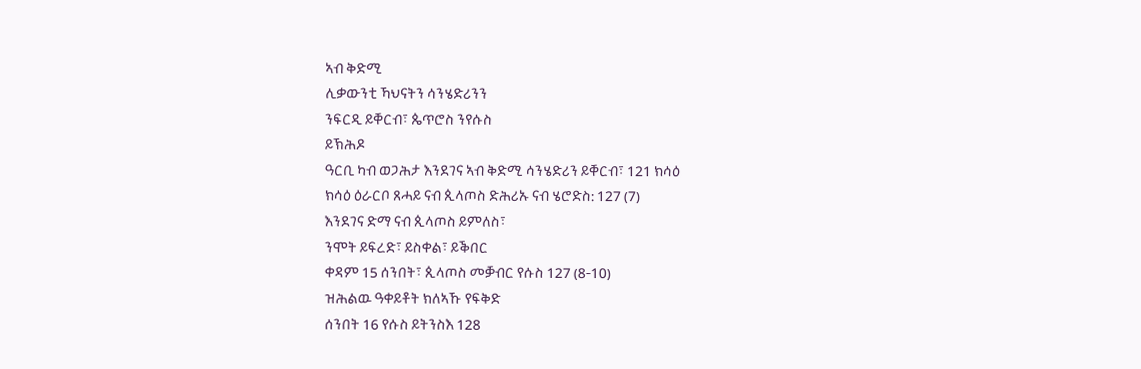ኣብ ቅድሚ
ሊቃውንቲ ኻህናትን ሳንሄድሪንን
ንፍርዲ ይቐርብ፣ ጴጥሮስ ንየሱስ
ይኽሕዶ
ዓርቢ ካብ ወጋሕታ እንደገና ኣብ ቅድሚ ሳንሄድሪን ይቐርብ፣ 121 ክሳዕ
ክሳዕ ዕራርቦ ጸሓይ ናብ ጲላጦስ ድሕሪኡ ናብ ሄሮድስ: 127 (7)
እንደገና ድማ ናብ ጲላጦስ ይምለስ፣
ንሞት ይፍረድ፣ ይስቀል፣ ይቕበር
ቀዳም 15 ሰንበት፣ ጲላጦስ መቓብር የሱስ 127 (8-10)
ዝሕልዉ ዓቀይቶት ክለኣኹ የፍቅድ
ሰንበት 16 የሱስ ይትንስእ 128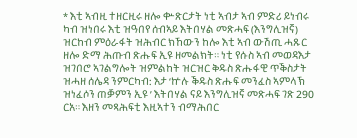* እቲ ኣብዚ ተዘርዚሩ ዘሎ ቍጽርታት ነቲ ኣብታ ኣብ ምድሪ ይነብሩ ካብ ዝነበሩ እቲ ዝዓበየ ሰብኣይ እትበሃል መጽሓፍ (እንግሊዝኛ) ዝርከብ ምዕራፋት ዝሕብር ክኸውን ከሎ እቲ ኣብ ውሽጢ ሓጹር ዘሎ ድማ ሕጡብ ጽሑፍ ኢዩ ዘመልክት። ነቲ የሱስ ኣብ መወዳእታ ዝገበሮ ኣገልግሎት ዝምልከት ዝርዝር ቅዱስ ጽሑፋዊ ጥቕስታት ዝሓዘ ሰሌዳ ንምርካብ: እታ ‘ኵሉ ቕዱስ ጽሑፍ መንፈስ ኣምላኽ ዝነፈሶን ጠቓምን ኢዩ ’ እትበሃል ናይ እንግሊዝኛ መጽሓፍ ገጽ 290 ርአ። እዘን መጻሕፍቲ እዚኣተን ብማሕበር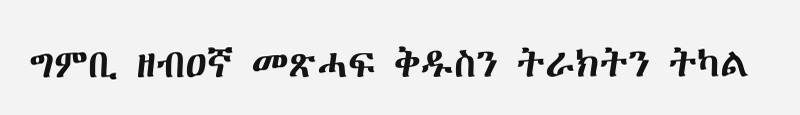ግምቢ ዘብዐኛ መጽሓፍ ቅዱስን ትራክትን ትካል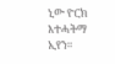ኒው ዮርክ እተሓትማ ኢየን።